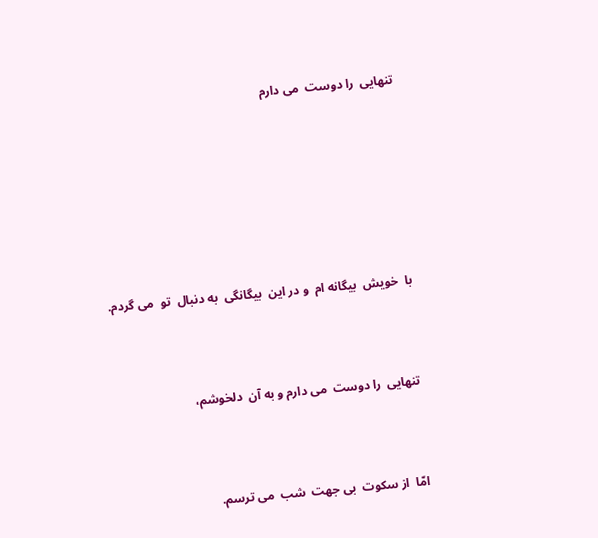تنهایی  را دوست  می دارم







با  خویش  بیگانه ام  و در این  بیگانگی  به دنبال  تو  می گردم.



تنهایی  را دوست  می دارم و به آن  دلخوشم،



امّا  از سکوت  بی جهت  شب  می ترسم.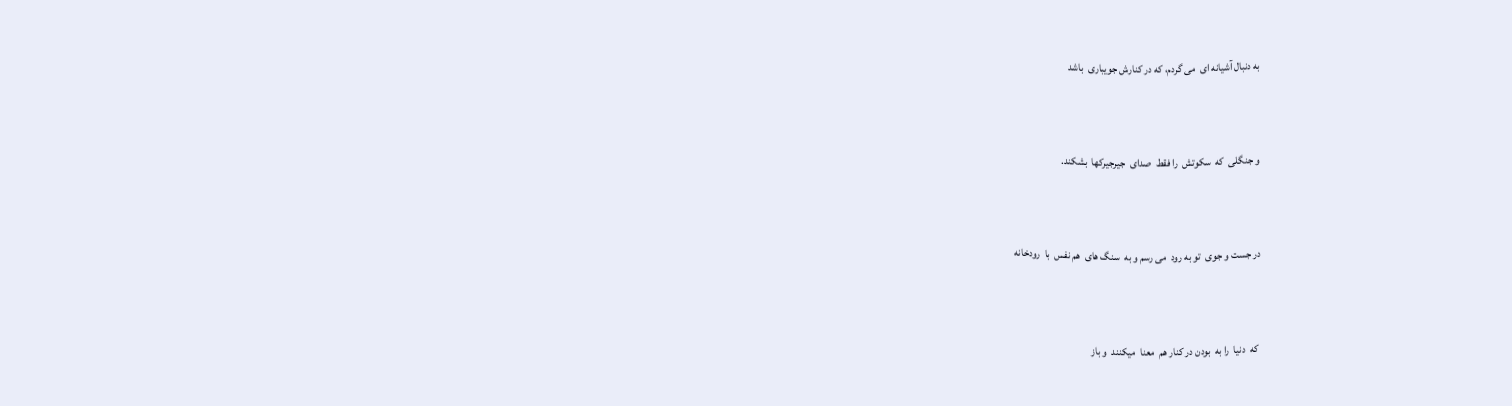به دنبال آشیانه ای  می گردم، که در کنارش جویباری  باشد



و جنگلی  که  سکوتش  را فقط  صدای  جیرجیرکها  بشکند.



در جست و جوی  تو به رود  می رسم و به  سنگ های  هم نفس  با  رودخانه



 که  دنیا  را به  بودن در کنار هم  معنا  میکنند  و باز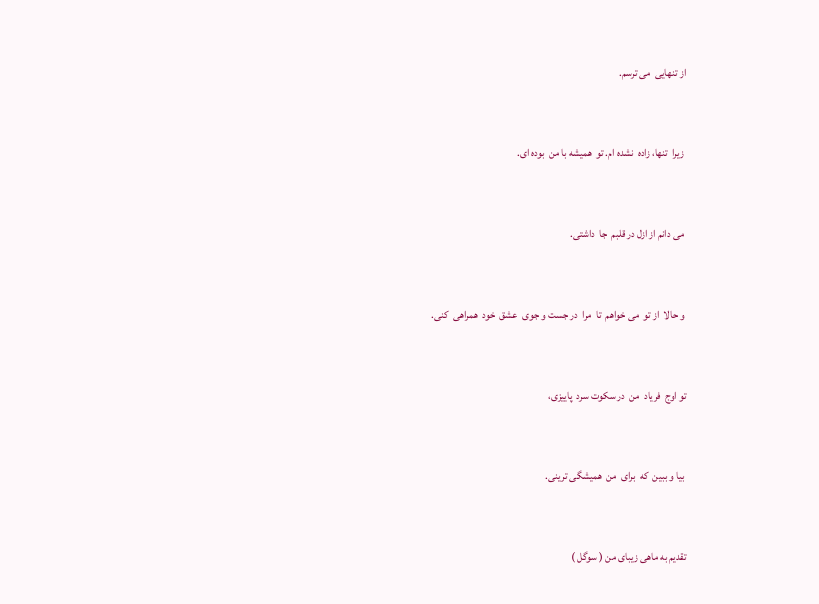از تنهایی  می ترسم.



 زیرا  تنها، زاده  نشده ام. تو  همیشه با من  بوده ای.



 می دانم از ازل در قلبم  جا  داشتی.



 و حالا  از تو  می خواهم  تا  مرا  در جست و جوی  عشق  خود  همراهی  کنی.



تو اوج  فریاد  من  در سکوت سرد  پاییزی،



 بیا و ببین  که  برای  من  همیشگی ترینی.



تقدیم به ماهی زیبای من ( سوگل )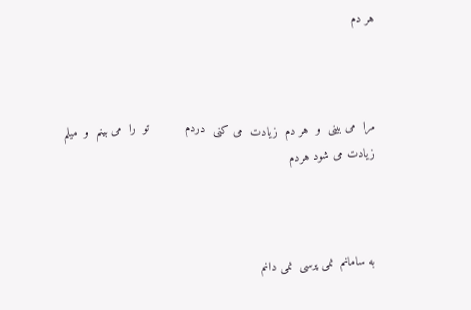هر دم



مرا  می بینی  و  هر دم  زیادت  می کنی  دردم          تو  را  می بینم  و  میلم  زیادت می شود هردم



به سامانم  نمی پرسی  نمی دانم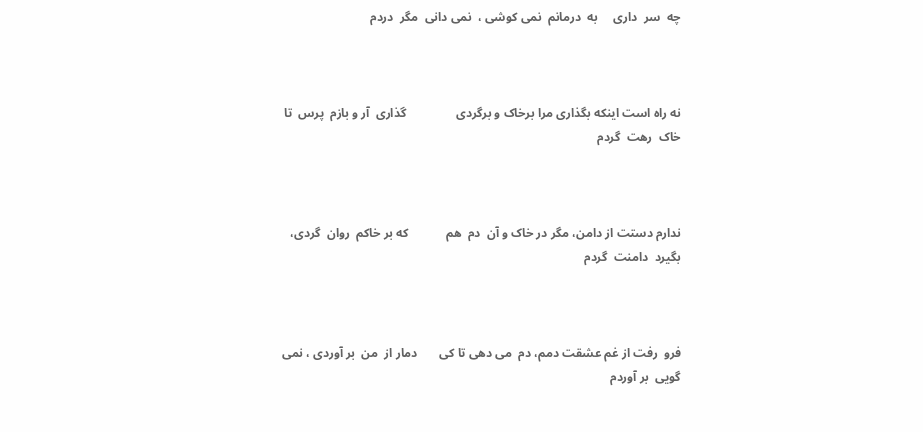چه  سر  داری     به  درمانم  نمی کوشی ،  نمی دانی  مگر  دردم



نه راه است اینکه بگذاری مرا برخاک و برگردی                گذاری  آر و بازم  پرس  تا  خاک  رهت  گردم



ندارم دستت از دامن، مگر در خاک و آن  دم  هم            که بر خاکم  روان  گردی، بگیرد  دامنت  گردم



فرو  رفت از غم عشقت دمم، دم  می دهی تا کی       دمار از  من  بر آوردی ، نمی گویی  بر آوردم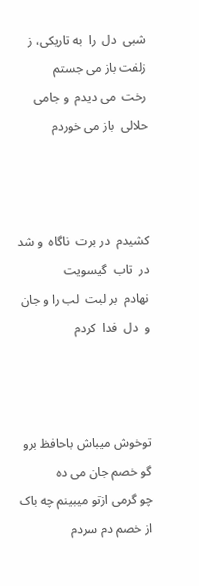شبی  دل  را  به تاریکی، ز زلفت باز می جستم          رخت  می دیدم  و جامی حلالی  باز می خوردم



کشیدم  در برت  ناگاه  و شد  در  تاب  گیسویت           نهادم  بر لبت  لب را و جان  و  دل  فدا  کردم



توخوش میباش باحافظ برو گو خصم جان می ده           چو گرمی ازتو میبینم چه باک از خصم دم سردم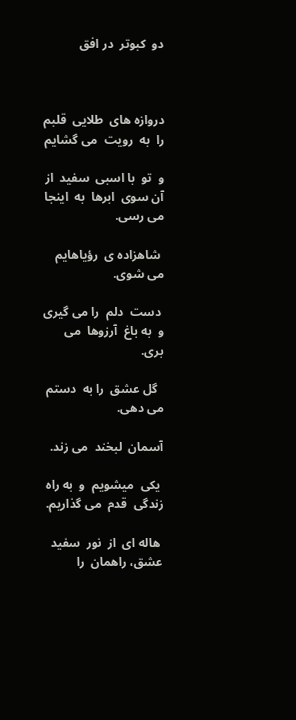دو  کبوتر  در افق



دروازه های  طلایی  قلبم  را  به  رویت  می گشایم

و  تو  با اسبی  سفید  از آن سوی  ابرها  به  اینجا  می رسی.

 شاهزاده ی  رؤیاهایم  می شوی.

 دست  دلم  را می گیری  و  به باغ  آرزوها  می بری.

  گل عشق  را به  دستم   می دهی.

آسمان  لبخند  می زند.

 یکی  میشویم  و  به راه زندگی  قدم  می گذاریم.

 هاله ای  از  نور  سفید  عشق، راهمان  را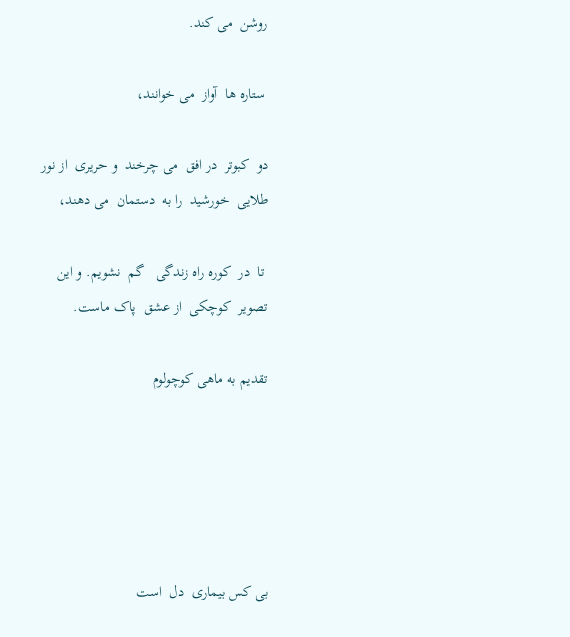روشن  می کند.

 ستاره ها  آواز  می خوانند،

دو  کبوتر  در افق  می چرخند  و حریری  از نور  طلایی  خورشید  را به  دستمان  می دهند،

 تا  در  کوره راه زندگی   گم  نشویم. و این  تصویر  کوچکی  از عشق  پاک ماست.

تقدیم به ماهی کوچولوم





بی کس بیماری  دل  است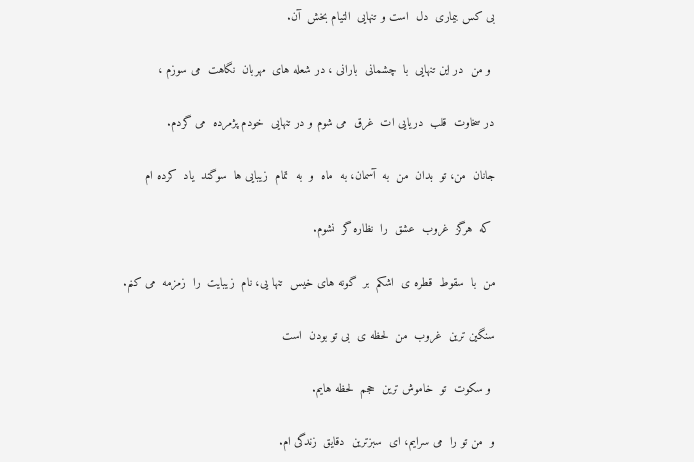بی کس بیماری  دل  است و تنهایی  التیام بخش  آن.

 و من  در این تنهایی  با  چشمانی  بارانی ، در شعله های  مهربان  نگاهت  می سوزم ،

در سخاوت  قلب  دریایی ات  غرق  می شوم و در تنهایی  خودم پژمرده  می گردم.

جانان  من، تو  بدان  من  به  آسمان، به  ماه  و  به  تمام  زیبایی ها  سوگند  یاد  کرده ام

 که  هرگز  غروب  عشق  را  نظاره گر  نشوم.

من  با  سقوط  قطره ی  اشکم  بر  گونه های خیس  تنها یی، نام  زیبایت  را  زمزمه  می کنم.

سنگین ترین  غروب  من  لحظه ی  بی تو بودن  است

 و سکوت  تو  خاموش ترین  حجم  لحظه هایم.

و  من تو را  می سرایم، ای  سبزترین  دقایق  زندگی ام.